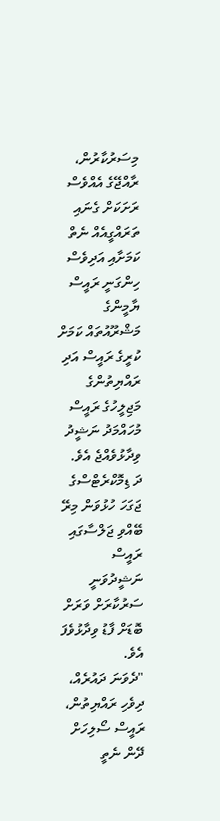މިސަރުކާރުން، ރާއްޖޭގެ އެއްވެސް ރަށަކަށް ގެނައި ތަރައްގީއެއް ނެތް ކަމަށާއި އަދިވެސް ހިންގަނީ ރައީސް ޔާމީންގެ މަޝްރޫއުތައް ކަމަށް ކުރީގެ ރައީސް އަދި ރައްޔިތުންގެ މަޖިލީހުގެ ރައީސް މުހައްމަދު ނަޝީދު ވިދާޅުވެއްޖެ އެވެ.
ދަ ޑިމޮކްރެޓްސްގެ ޖަގަހަ ހުޅުވަން މިރޭ ބޭއްވި ޖަލްސާގައި ރައީސް ނަޝީދުވަނީ ސަރުކާރަށް ވަރަށް ބޮޑަށް ފާޑު ވިދާޅުވެފަ އެވެ.
"ދެވަނަ ދައުރެއް، ދިވެހި ރައްޔިތުން، ރައީސް ސޯލިހަށް ދޭން ނެތީ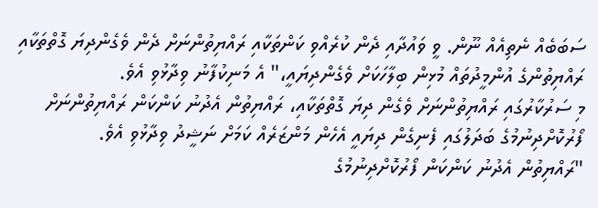ސަބަބެއް ނެތިއެއް ނޫން. ވީ ވައުދާއި ދެން ކުރެއްވި ކަންތަކާއި ރައްޔިތުންނަށް ދެން ވެގެންދިޔަ ގޮތްތަކާއި ރައްޔިތުންގެ އުންމީދުތައް މުޅިން ބިލާހަކަށް ވެގެންދިޔައީ،" އެ މަނިކުފާނު ވިދާޅުވި އެވެ.
މި ސަރުކާރުގައި ރައްޔިތުންނަށް ވެގެން ދިޔަ ގޮތްތަކާއި، ރައްޔިތުން އެދުނު ކަންކަން ރައްޔިތުންނަށް ފޯރުކޮށްދިނުމުގެ ބަދަލުގައި ފެނިގެން ދިޔައީ އެހެން މަންޒަރެއް ކަމަށް ނަޝީދު ވިދާޅުވި އެވެ.
"ރައްޔިތުން އެދުނު ކަންކަން ފޯރުކޮށްދިނުމުގެ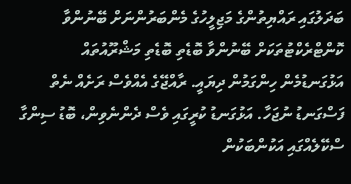ބަދަލުގައި ރައްޔިތުންގެ މަޖިލީހުގެ މެންބަރުންނަށް ބޭނުންވާ ކޮންޓްރެކްޓުތަކަށް ބޭނުންވާ ބޮޑެތި ބޮޑެތި މަޝްރޫއުތައް އަޅުގަނޑުމެން ހިންގަމުން ދިޔައީ. ރާއްޖޭގެ އެއްވެސް ރަށެއް ނެތް ފަސްގަނޑު ނުޖަހާ. އަޅުގަނޑު ކުރީގައި ވެސް ދެންނެވިން، ބޮޑު ސިންގާ ސްކޭލެއްގައި އަކުންބަކުން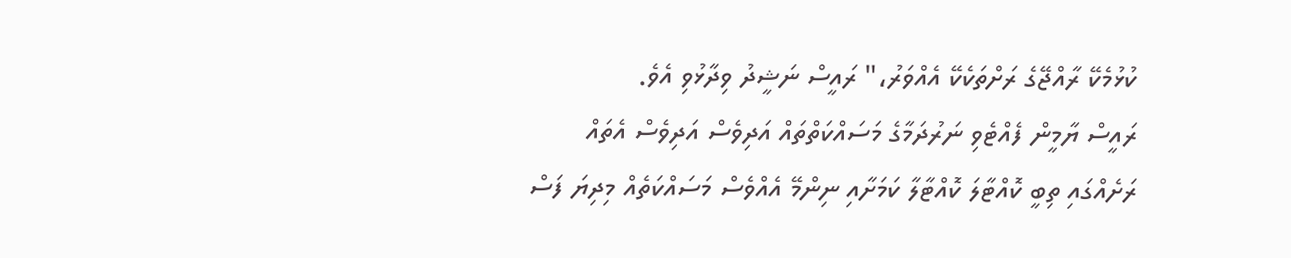ކުޅުމެކޭ ރާއްޖޭގެ ރަށްތަކެކޭ އެއްވަރު،" ރައީސް ނަޝީދު ވިދާޅުވި އެވެ.
ރައީސް ޔާމީން ފެއްޓެވި ނަރުދަމާގެ މަސައްކަތްތައް އަދިވެސް އަދިވެސް އެތައް ރަށެއްގައި ތިބީ ކޮއްޓާލަ ކޮއްޓާލާ ކަމަށާއި ނިންމޭ އެއްވެސް މަސައްކަތެއް މިދިޔަ ފަސް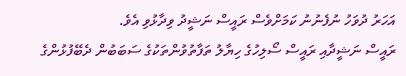އަހަރު ދުވަހު ނުފެނުނު ކަމަށްވެސް ރައީސް ނަޝީދު ވިދާޅުވި އެވެ.
ރައީސް ނަޝީދާއި ރައީސް ސޯލިހުގެ ހިޔާލު ތަފާތުވުންތަކުގެ ސަބަބުން ދެބޭފުޅުންގެ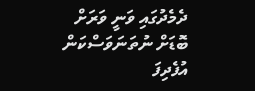ދެމެދުގައި ވަނީ ވަރަށް ބޮޑަށް ނުތަނަވަސްކަން އުފެދިފަ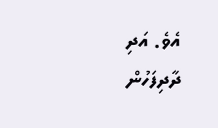އެވެ. އަދި ދާދިފަހުން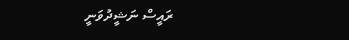ރައީސް ނަޝީދުވަނީ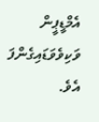އެމްޑީޕީން ވަކިވެވަޑައިގެންފަ އެވެ.